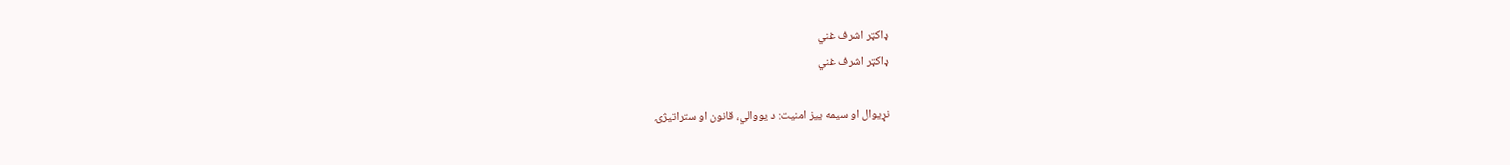ډاکټر اشرف غني
ډاکټر اشرف غني

نړیوال او سیمه ییز امنیت: د یووالي، قانون او ستراتیژۍ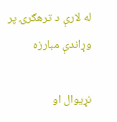له لارې د ترهګرۍ پر وړاندې مبارزه

نړیوال او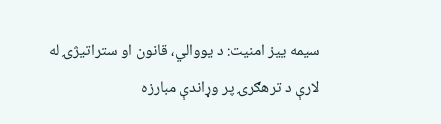سیمه ییز امنیت: د یووالي، قانون او ستراتیژۍ له لارې د ترهګرۍ پر وړاندې مبارزه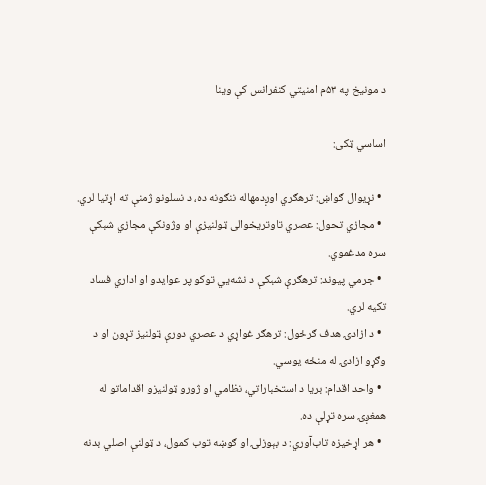د مونیخ په ۵۳م امنیتي کنفرانس کې وینا

اساسي ټکی:

  • نړیوال ګواښ: ترهګري اوږدمهاله ننګونه ده، د نسلونو ژمنې ته اړتیا لري.
  • مجازي تحول: عصري تاوتریخوالی ټولنیزې او وژونکې مجازي شبکې سره مدغموي.
  • جرمي پیوند: ترهګرې شبکې د نشه‌يي توکو پر عوایدو او اداري فساد تکیه لري.
  • د ازادۍ هدف ګرځول: ترهګر غواړي د عصري دورې ټولنیز تړون او د وګړو ازادۍ له منځه یوسي.
  • واحد اقدام: بریا د استخباراتي، نظامي او ژورو ټولنیزو اقداماتو له همغږۍ سره تړلې ده.
  • هر اړخیزه تاب‌آوري: د بېوزلۍ او ګوښه توب کمول، د ټولنې اصلي بدنه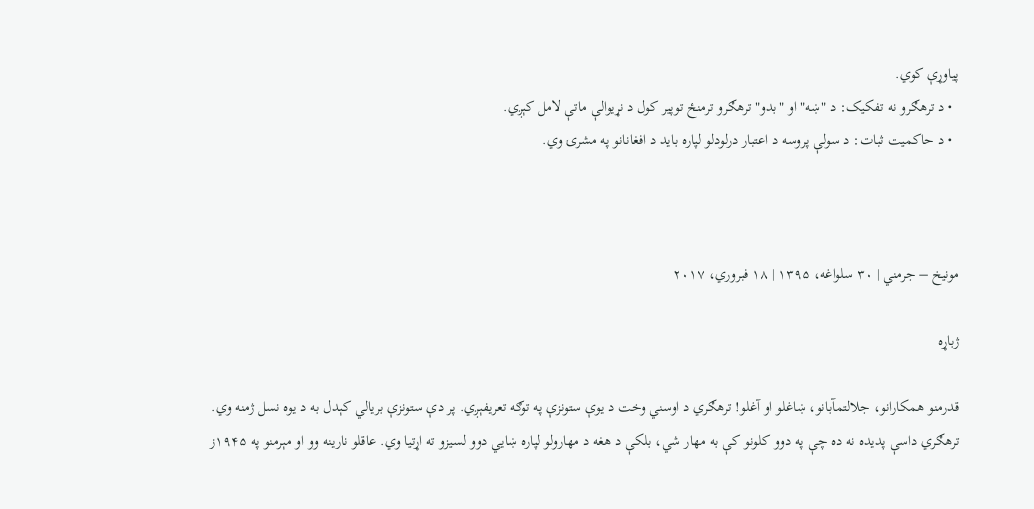پیاوړې کوي.
  • د ترهګرو نه تفکیک: د "ښه" او "بدو" ترهګرو ترمنځ توپیر کول د نړیوالې ماتې لامل کېږي.
  • د حاکمیت ثبات: د سولې پروسه د اعتبار درلودلو لپاره باید د افغانانو په مشرۍ وي.



مونیخ – جرمني | ۳۰ سلواغه، ۱۳۹۵ | ۱۸ فبروري، ۲۰۱۷

ژباړه

قدرمنو همکارانو، جلالتمآبانو، ښاغلو او آغلو! ترهګري د اوسني وخت د یوې ستونزې په توګه تعریفېږي. پر دې ستونزې بریالي کېدل به د یوه نسل ژمنه وي. ترهګري داسې پدیده نه ده چې په دوو کلونو کې به مهار شي، بلکې د هغه د مهارولو لپاره ښايي دوو لسیزو ته اړتیا وي. عاقلو نارینه وو او مېرمنو په ۱۹۴۵ز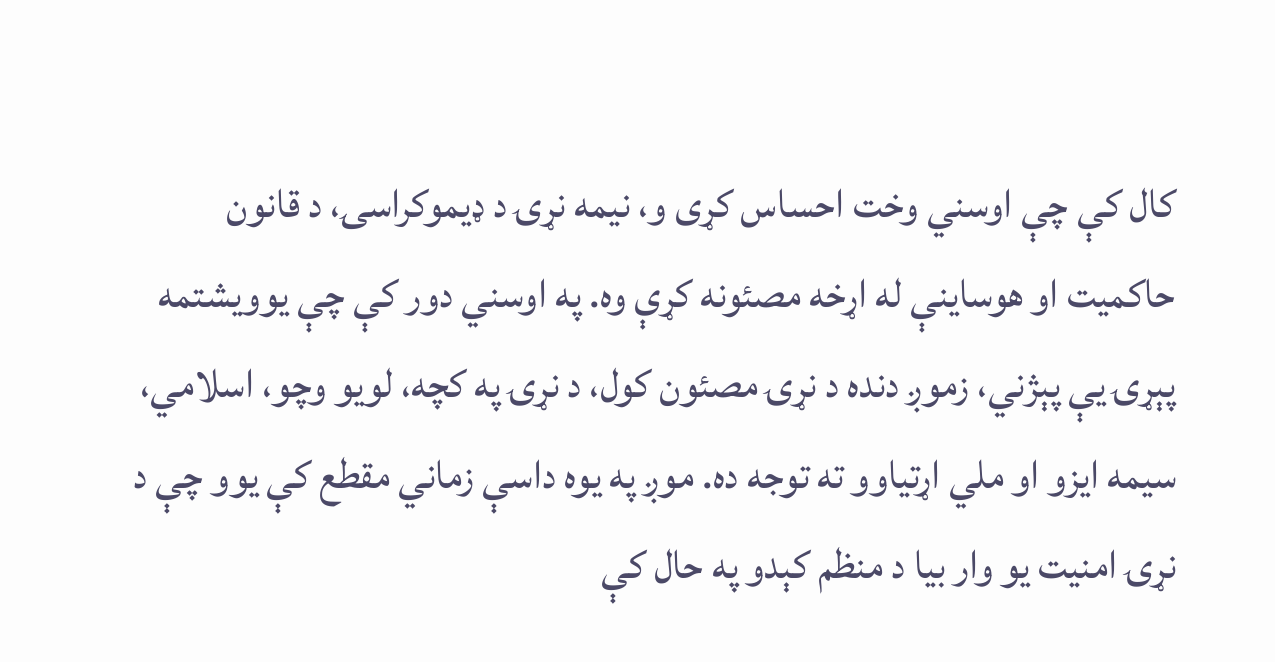کال کې چې اوسني وخت احساس کړی و، نیمه نړۍ د ډیموکراسۍ، د قانون حاکمیت او هوساینې له اړخه مصئونه کړې وه. په اوسني دور کې چې یوویشتمه پېړۍ یې پېژني، زموږ دنده د نړۍ مصئون کول، د نړۍ په کچه، لویو وچو، اسلامي، سیمه ایزو او ملي اړتیاوو ته توجه ده. موږ په یوه داسې زماني مقطع کې یوو چې د نړۍ امنیت یو وار بیا د منظم کېدو په حال کې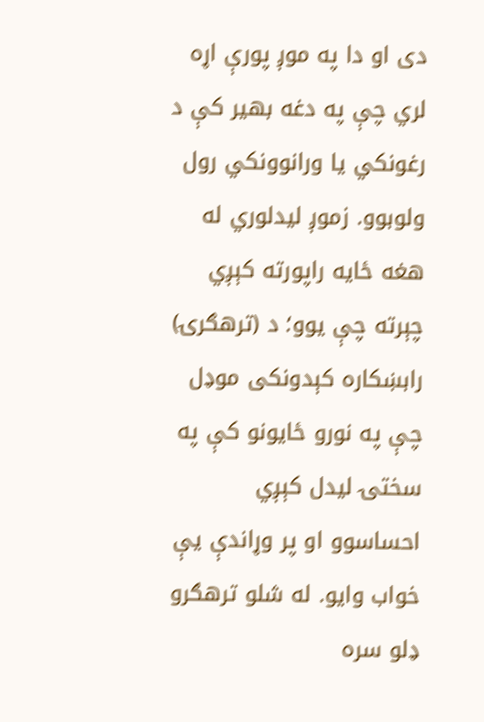دی او دا په موږ پورې اړه لري چې په دغه بهیر کې د رغونکي یا ورانوونکي رول ولوبوو. زموږ لیدلوري له هغه ځایه راپورته کېږي چېرته چې یوو؛ د (ترهګرۍ) رابښکاره کېدونکی موډل چې په نورو ځایونو کې په سختۍ لیدل کېږي احساسوو او پر وړاندې یې خواب وایو. له شلو ترهګرو ډلو سره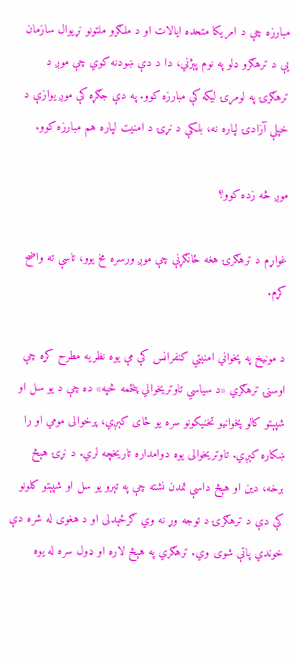مبارزه چې د امریکا متحده ایالات او د ملګرو ملتونو نړیوال سازمان یې د ترهګرو ډلو په نوم پېژني، دا د دې ښودنه کوي چې موږ د ترهګرۍ په لومړۍ لیکه کې مبارزه کوو. په دې جګړه کې موږ یوازې د خپلې آزادۍ لپاره نه، بلکې د نړۍ د امنیت لپاره هم مبارزه کوو.

موږ څه زده کوو؟

غواړم د ترهګرۍ هغه ځانګړنې چې موږ ورسره مخ یوو، تاسې ته واضح کړم.

د مونیخ په پخواني امنیتي کنفرانس کې مې یوه نظریه مطرح کړه چې اوسنۍ ترهګري «د سیاسي تاوتریخوالي پنځمه څپه» ده چې د یو سل او شپېتو کالو پخوانیو تخنیکونو سره یو ځای کېږي، پرخوالی مومي او را ښکاره کېږي. تاوتریخوالی یوه دوامداره تاریخچه لري. د نړۍ هېڅ برخه، دین او هېڅ داسې تمدن نشته چې په تېرو یو سل او شپېتو کلونو کې دې د ترهګرۍ د توجه وړ نه وي ګرځېدلی او د هغوی له شره دې خوندي پاتې شوی وي. ترهګري په هېڅ لاره او ډول سره له یوه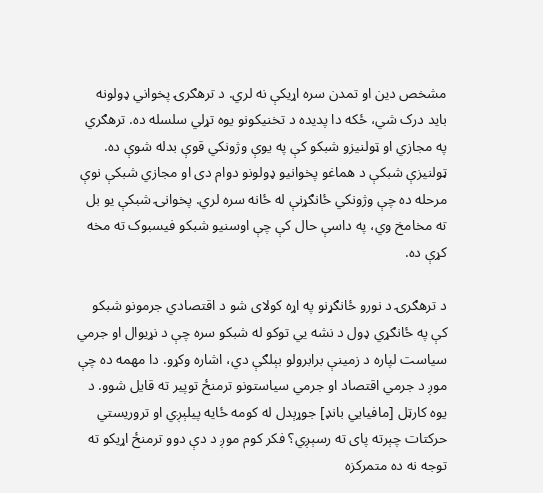مشخص دین او تمدن سره اړیکې نه لري. د ترهګرۍ پخواني ډولونه باید درک شي، ځکه دا پدیده د تخنيکونو يوه تړلي سلسله ده. ترهګري په مجازي او ټولنيزو شبکو کې په يوې وژونکي قوې بدله شوې ده. ټولنيزې شبکې د هماغو پخوانيو ډولونو دوام دی او مجازي شبکې نوې مرحله ده چې وژونکي ځانګړنې له ځانه سره لري. پخوانۍ شبکې يو بل ته مخامخ وي، په داسې حال کې چې اوسنيو شبکو فيسبوک ته مخه کړې ده.

د ترهګرۍ د نورو ځانګړنو په اړه کولای شو د اقتصادي جرمونو شبکو کې په ځانګړي ډول د نشه يي توکو له شبکو سره چې د نړيوال او جرمي سياست لپاره د زمينې برابرولو بېلګې دي، اشاره وکړو. دا مهمه ده چې موږ د جرمي اقتصاد او جرمي سياستونو ترمنځ توپير ته قايل شوو. د يوه کارټل [مافيايي بانډ] جوړېدل له کومه ځايه پيلېږي او تروريستي حرکتات چېرته پای ته رسېږي؟ فکر کوم موږ د دې دوو ترمنځ اړيکو ته توجه نه ده متمرکزه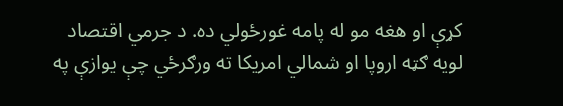کړې او هغه مو له پامه غورځولي ده. د جرمي اقتصاد لويه ګټه اروپا او شمالي امريکا ته ورګرځي چې يوازې په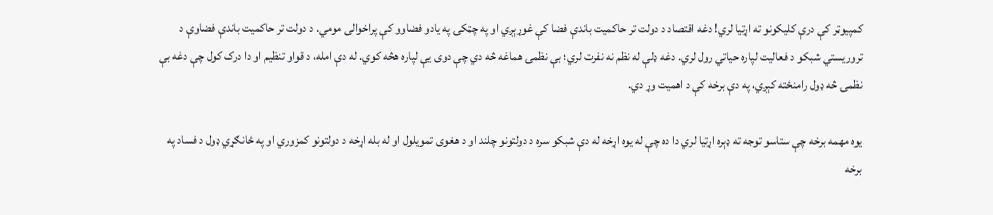کمپيوټر کې درې کليکونو ته اړتيا لري! دغه اقتصاد د دولت تر حاکميت باندې فضا کې غوړېږي او په چټکۍ په يادو فضاوو کې پراخوالی مومي. د دولت تر حاکميت باندې فضاوې د تروريستي شبکو د فعاليت لپاره حياتي رول لري. دغه ډلې له نظم نه نفرت لري؛ بې نظمۍ هماغه څه دي چې دوی يې لپاره هڅه کوي. له دې امله، د قواو تنظيم او دا درک کول چې دغه بې نظمۍ څه ډول رامنځته کېږي، په دې برخه کې د اهميت وړ دي.

يوه مهمه برخه چې ستاسو توجه ته ډېره اړتيا لري دا ده چې له يوه اړخه له دې شبکو سره د دولتونو چلند او د هغوی تمويلول او له بله اړخه د دولتونو کمزوري او په ځانګړي ډول د فساد په برخه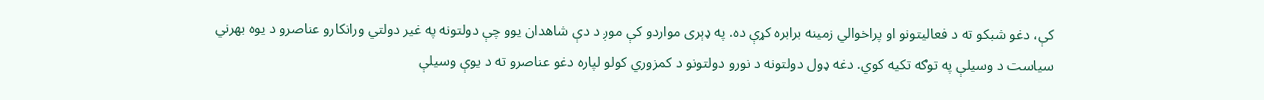کې، دغو شبکو ته د فعاليتونو او پراخوالي زمينه برابره کړې ده. په ډېرى مواردو کې موږ د دې شاهدان يوو چې دولتونه په غير دولتي ورانکارو عناصرو د يوه بهرني سياست د وسيلې په توګه تکيه کوي. دغه ډول دولتونه د نورو دولتونو د کمزوري کولو لپاره دغو عناصرو ته د يوې وسيلې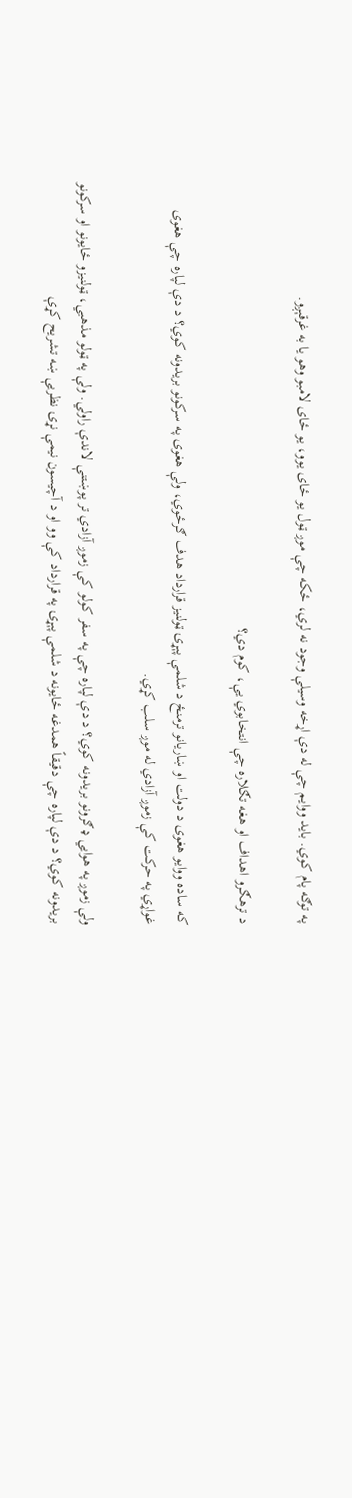په توګه پام کوي. بايد ووايم چې له دې اړخه وسيلې وجود نه لري، ځکه چې موږ ټول يو ځای يوو، يو ځای لامبو وهو يا به غرقېږو.

د ترهګرو اهداف او هغه تګلاره چې انتخابوي يې، کوم دي؟

که ساده ووايو هغوی د دولت او ښاريانو ترمنځ د شلمې پېړۍ ټولنيز قرارداد هدف ګرځوي، ولې هغوی په سرکونو بريدونه کوي؟ د دې لپاره چې هغوی غواړي په حرکت کې زموږ آزادي له موږ سلب کړي.

ولې زموږ په هوايي ډګرونو بريدونه کوي؟ د دې لپاره چې په سفر کولو کې زموږ آزادي تر پوښتنې لاندې راولي. ولې په ټولو مذهبي، ټولنيزو ځايونو او سرکونو بريدونه کوي؟ د دې لپاره چې دقيقاً همدغه ځايونه د شلمې پېړۍ په قرارداد کې وو او د آچيسون نيمې نړۍ نظريې ښه تشريح کړې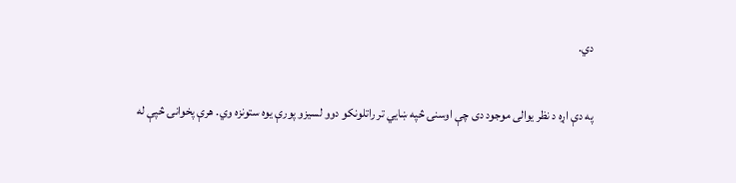دي.

په دې اړه د نظر يوالى موجود دی چې اوسنۍ څپه ښايي تر راتلونکو دوو لسيزو پورې يوه ستونزه وي. هرې پخوانۍ څپې له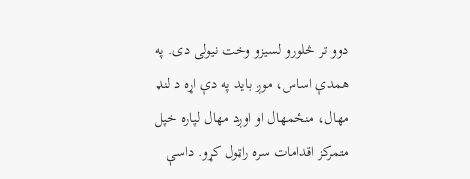دوو تر څلورو لسيزو وخت نيولی دی. په همدې اساس، موږ بايد په دې اړه د لنډ مهال، منځمهال او اوږد مهال لپاره خپل متمرکز اقدامات سره راټول کړو. داسې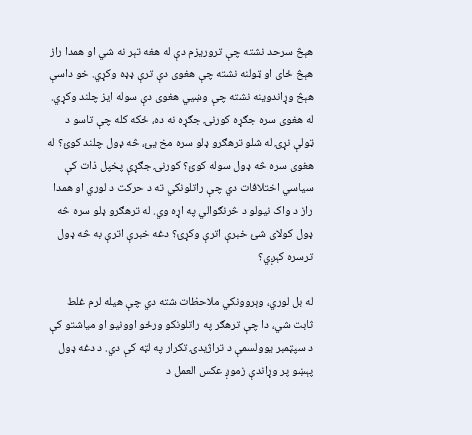هېڅ سرحد نشته چې تروريزم دې له هغه تېر نه شي او همدا راز هېڅ ځای او ټولنه نشته چې هغوی دې ترې ډډه وکړي. خو داسې هېڅ وړاندوينه نشته چې وښيي هغوی دې سوله ايز چلند وکړي. له هغوی سره جګړه کورنۍ جګړه نه ده، ځکه کله چې تاسو د ټولې نړۍ له شلو ترهګرو ډلو سره مخ يئ، څه ډول چلند کوئ؟ له هغوی سره څه ډول سوله کوئ؟ کورنۍ جګړې پخپل ذات کې سياسي اختلافات دي چې راتلونکي ته د حرکت د لوري او همدا راز د واک نيولو د څرنګوالي په اړه وي. له ترهګرو ډلو سره څه ډول کولای شئ خبرې اترې وکړئ؟ دغه خبرې اترې به څه ډول ترسره کېږي؟

له بل لوري، وېروونکي ملاحظات شته دي چې هيله لرم غلط ثابت شي، دا چې ترهګر په راتلونکو ورځو اوونيو او مياشتو کې د سپټمبر يوولسمې د تراژيدۍ تکرار په لټه کې دي. د دغه ډول پېښو پر وړاندې زموږ عکس العمل د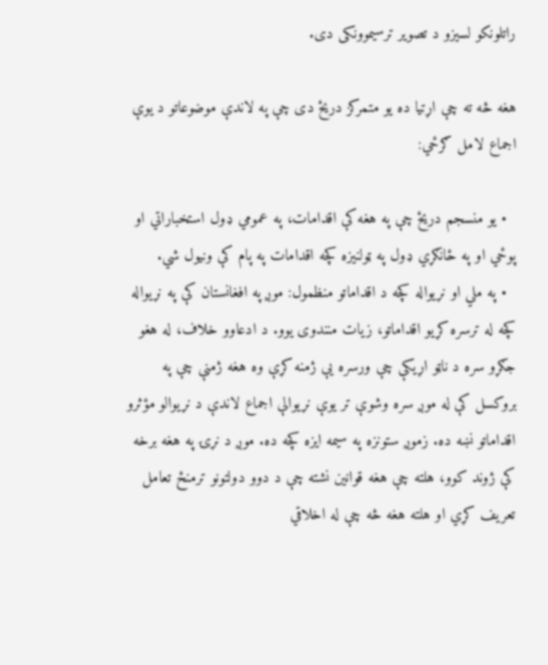راتلونکو لسيزو د تصوير ترسيموونکی دی.

هغه څه ته چې اړتيا ده يو متمرکز دريځ دی چې په لاندې موضوعاتو د يوې اجماع لامل ګرځي:

  • يو منسجم دريځ چې په هغه کې اقدامات، په عمومي ډول استخباراتي او پوځي او په ځانګړي ډول په ټولنيزه کچه اقدامات په پام کې ونيول شي.
  • په ملي او نړيواله کچه د اقداماتو منظمول: موږ په افغانستان کې په نړيواله کچه له ترسره کړيو اقداماتو، زيات منندوی يوو. د ادعاوو خلاف، له هغو جګړو سره د ناټو اړيکې چې ورسره يې ژمنه کړې وه هغه ژمنې چې په بروکسل کې له موږ سره وشوې تر يوې نړيوالې اجماع لاندې د نړيوالو مؤثرو اقداماتو نښه ده. زموږ ستونزه په سيمه ايزه کچه ده. موږ د نړۍ په هغه برخه کې ژوند کوو، هلته چې هغه قوانين نشته چې د دوو دولتونو ترمنځ تعامل تعريف کړي او هلته هغه څه چې له اخلاقي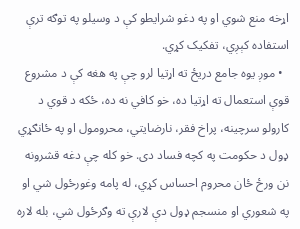اړخه منع شوي او په دغو شرايطو کې د وسيلو په توګه ترې استفاده کېږي، تفکيک کړي.
  • موږ يوه جامع دريځ ته اړتيا لرو چې په هغه کې د مشروع قوې استعمال ته اړتيا ده، خو کافي نه ده، ځکه د قوي د کارولو سرچينه، پراخ فقر، نارضايتي، محرومول او په ځانګړي ډول د حکومت په کچه فساد دی. خو کله چې دغه قشرونه نن ورځ ځان محروم احساس کړي، له پامه وغورځول شي او په شعوري او منسجم ډول دې لارې ته وګرځول شي، بله لاره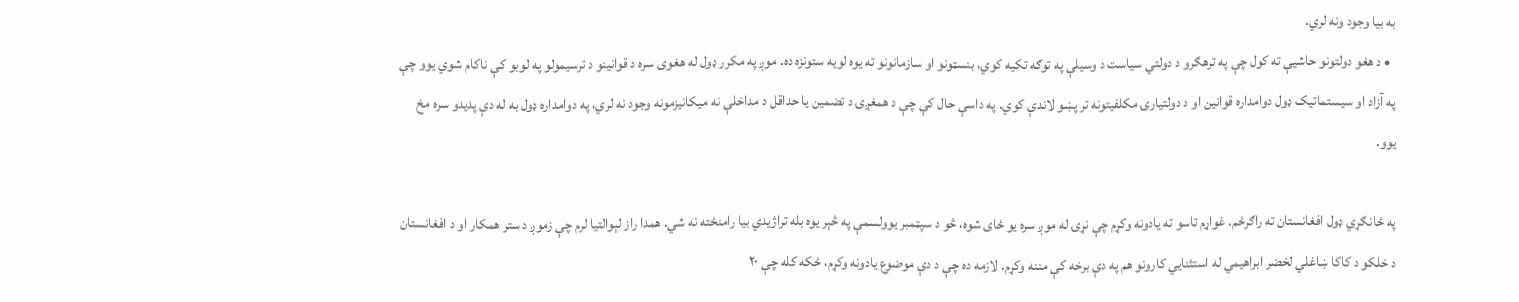به بيا وجود ونه لري.
  • د هغو دولتونو حاشيې ته کول چې په ترهګرو د دولتي سياست د وسيلې په توګه تکيه کوي، بنسټونو او سازمانونو ته يوه لويه ستونزه ده. موږ په مکرر ډول له هغوی سره د قوانينو د ترسيمولو په لوبو کې ناکام شوي يوو چې په آزاد او سيستماتيک ډول دوامداره قوانين او د دولتيارۍ مکلفيتونه تر پښو لاندې کوي. په داسې حال کې چې د همغږۍ د تضمين يا حداقل د مداخلې نه ميکانيزمونه وجود نه لري، په دوامداره ډول به له دې پديدو سره مخ يوو.

په ځانګړي ډول افغانستان ته راګرځم. غواړم تاسو ته يادونه وکړم چې نړۍ له موږ سره يو ځای شوه، څو د سپټمبر يوولسمې په څېر يوه بله تراژيدي بيا رامنځته نه شي. همدا راز لېوالتيا لرم چې زموږ د ستر همکار او د افغانستان د خلکو د کاکا ښاغلي لخضر ابراهيمي له استثنايي کارونو هم په دې برخه کې مننه وکړم. لازمه ده چې د دې موضوع يادونه وکړم، ځکه کله چې ۲۰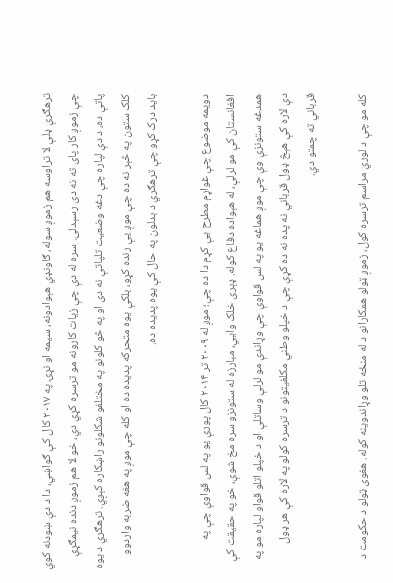ترهګرې ډلې لا تراوسه هم زموږ سوله، ګاونډي هېوادونه، سيمه او نړۍ په ۲۰۱۷ کال کې ګواښي، دا د دې ښودنه کوي چې زموږ کار پای ته نه دی رسېدلی. سره له دې چې زيات کارونه مو ترسره کړي دي، خو لا هم زموږ دنده نيمګړې پاتې ده، د دې لپاره چې دغه وضعيت تلپاتې نه دی او په څو کلونو په مختلفو شکلونو راښکاره کېږي. ترهګري د يوه کلک ستون په څېر نه ده چې موږ يې رنده کړو، بلکې يوه متحرکه پديده ده او کله چې موږ په هغه ضربه واردوو بايد درک کړو چې ترهګري د بدلون په حال کې يوه پديده ده.

دويمه موضوع چې غواړم مطرح يې کړم دا ده چې؛ موږ له ۲۰۰۹ تر ۲۰۱۴ کال پورې يو په لس قواوې چې په افغانستان کې مو لرلې، له هېواده دفاع کوله. ډېرى خلک وايي، مبارزه له ستونزو سره مخ شوې، خو په حقيقت کې همدغه ستونزې وې چې موږ هماغه يو په لس قواوې چې وړاندې مو لرلې وساتلې او د خپلو اتلو قواو لپاره مو په دې لاره کې هېڅ ډول قرباني نه پده نه ده کړې چې د خپلو وطني مکلفيتونو د ترسره کولو په لاره کې هر ډول قرباني ته چمتو دي.

کله مو چې د لوري مراسم ترسره کول، زموږ ټولو همکارانو د له منځه تلو وړاندوينه کوله. هغوی ټولو د حکومت د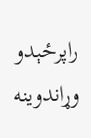راپرځېدو وړاندوينه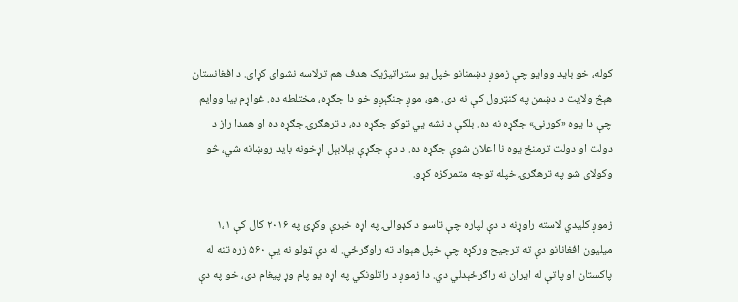کوله، خو بايد ووايو چې زموږ دښمنانو خپل يو ستراتيژيک هدف هم ترلاسه نشوای کړای. د افغانستان هېڅ ولايت د دښمن په کنټرول کې نه دی. هو، موږ جنګېږو خو دا جګړه، مختلطه ده. غواړم بيا ووايم چې دا يوه «کورنۍ» جګړه نه ده. بلکې د نشه يي توکو جګړه ده، د ترهګرۍ جګړه ده او همدا راز د دولت او دولت ترمنځ يوه نا اعلان شوې جګړه ده. د دې جګړې بېلابېل اړخونه بايد روښانه شي، څو وکولای شو په ترهګرۍ خپله توجه متمرکزه کړو.

زموږ کليدي لاسته راوړنه د دې لپاره چې تاسو د کډوالۍ په اړه خبرې وکړئ په ۲۰۱۶ کال کې ۱،۱ ميليون افغانانو دې ته ترجيح ورکړه چې خپل هېواد ته راوګرځي. له دې ټولو نه يې ۵۶۰ زره تنه له پاکستان او پاتې له ايران نه راګرځېدلي دي. دا زموږ د راتلونکي په اړه يو پام وړ پيغام دی، خو په دې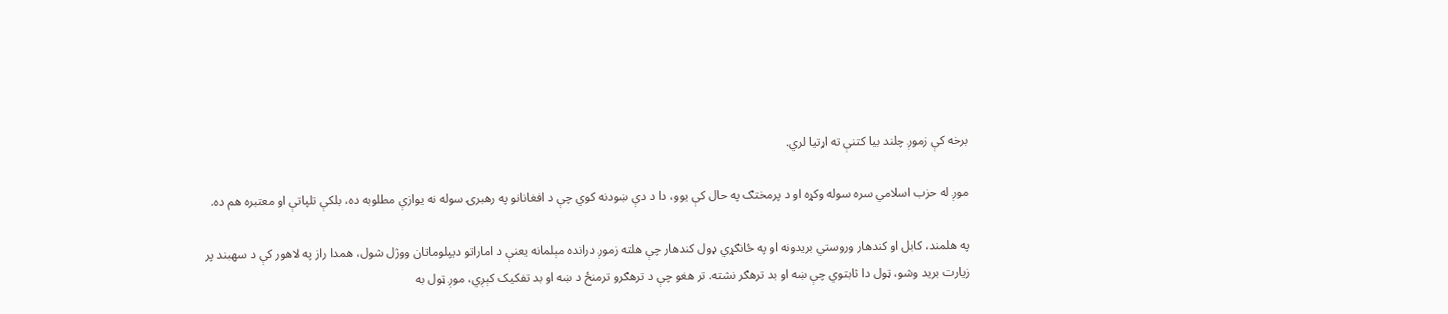برخه کې زموږ چلند بيا کتنې ته اړتيا لري.

موږ له حزب اسلامي سره سوله وکړه او د پرمختګ په حال کې يوو، دا د دې ښودنه کوي چې د افغانانو په رهبرۍ سوله نه يوازې مطلوبه ده، بلکې تلپاتې او معتبره هم ده.

په هلمند، کابل او کندهار وروستي بريدونه او په ځانګړي ډول کندهار چې هلته زموږ درانده مېلمانه يعنې د اماراتو ديپلوماتان ووژل شول، همدا راز په لاهور کې د سهبند پر زيارت بريد وشو، ټول دا ثابتوي چې ښه او بد ترهګر نشته. تر هغو چې د ترهګرو ترمنځ د ښه او بد تفکيک کېږي، موږ ټول به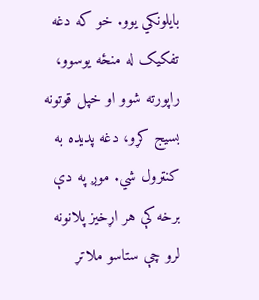بايلونکي يوو. خو که دغه تفکيک له منځه يوسوو، راپورته شوو او خپل قوتونه بسيج کړو، دغه پديده به کنټرول شي. موږ په دې برخه کې هر اړخيز پلانونه لرو چې ستاسو ملاتړ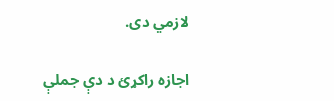لازمي دی.

اجازه راکړئ د دې جملې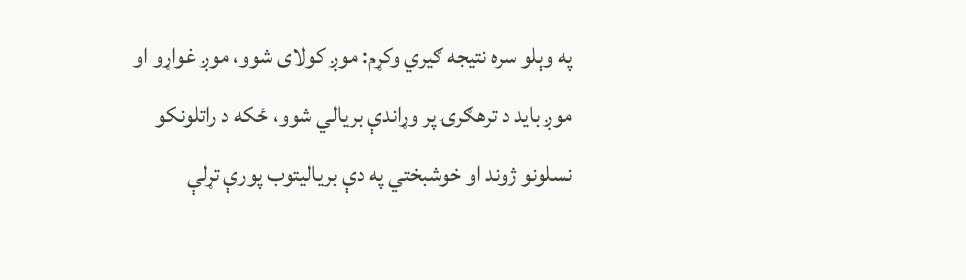په وېلو سره نتيجه ګيري وکړم: موږ کولای شوو، موږ غواړو او موږ بايد د ترهګرۍ پر وړاندې بريالي شوو، ځکه د راتلونکو نسلونو ژوند او خوشبختي په دې برياليتوب پورې تړلې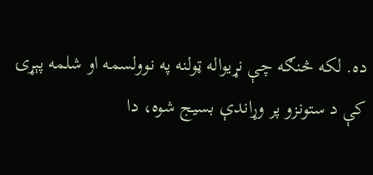ده. لکه څنګه چې نړيواله ټولنه په نوولسمه او شلمه پېړۍ کې د ستونزو پر وړاندې بسيج شوه، دا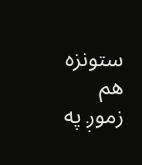ستونزه هم زموږ په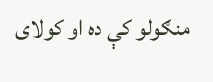منګولو کې ده او کولای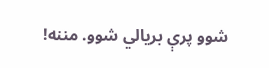شوو پرې بريالي شوو. مننه!